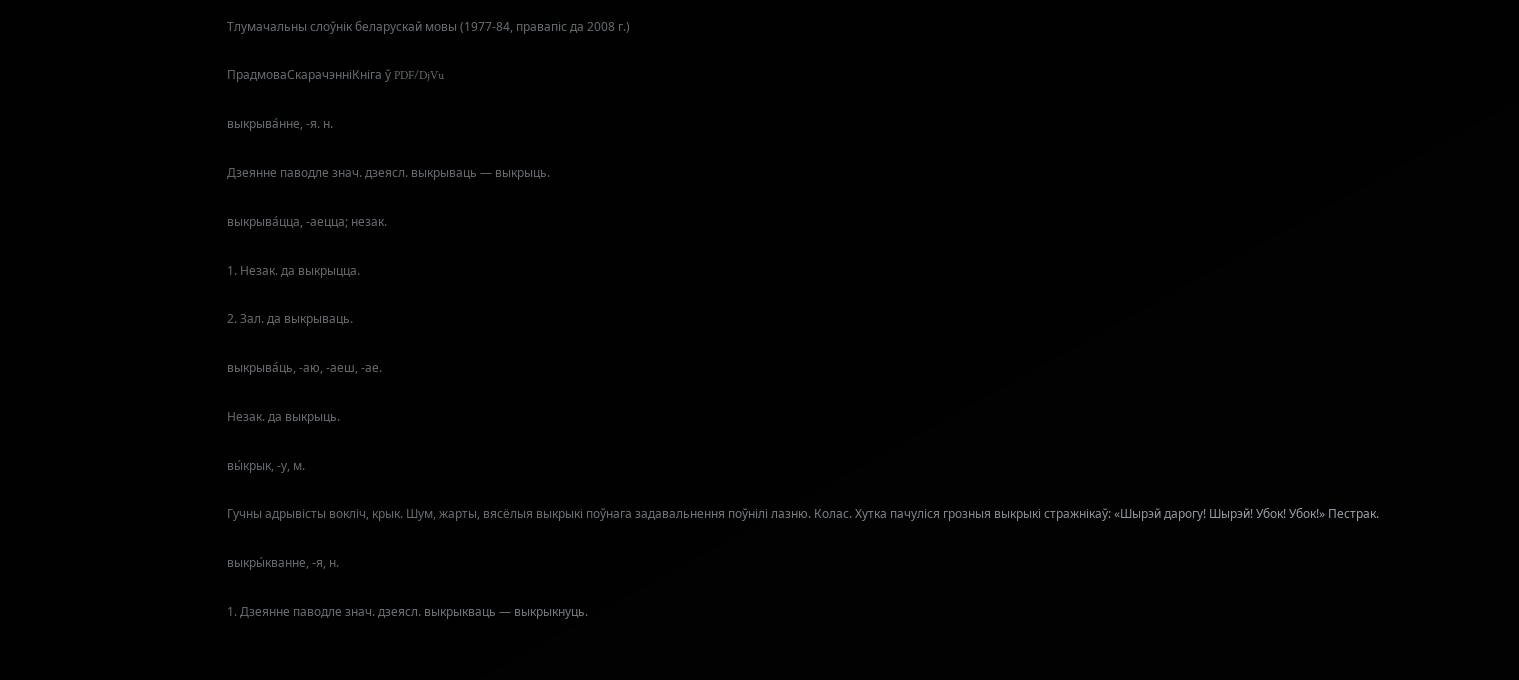Тлумачальны слоўнік беларускай мовы (1977-84, правапіс да 2008 г.)

ПрадмоваСкарачэнніКніга ў PDF/DjVu

выкрыва́нне, ‑я. н.

Дзеянне паводле знач. дзеясл. выкрываць — выкрыць.

выкрыва́цца, ‑аецца; незак.

1. Незак. да выкрыцца.

2. Зал. да выкрываць.

выкрыва́ць, ‑аю, ‑аеш, ‑ае.

Незак. да выкрыць.

вы́крык, ‑у, м.

Гучны адрывісты вокліч, крык. Шум, жарты, вясёлыя выкрыкі поўнага задавальнення поўнілі лазню. Колас. Хутка пачуліся грозныя выкрыкі стражнікаў: «Шырэй дарогу! Шырэй! Убок! Убок!» Пестрак.

выкры́кванне, ‑я, н.

1. Дзеянне паводле знач. дзеясл. выкрыкваць — выкрыкнуць.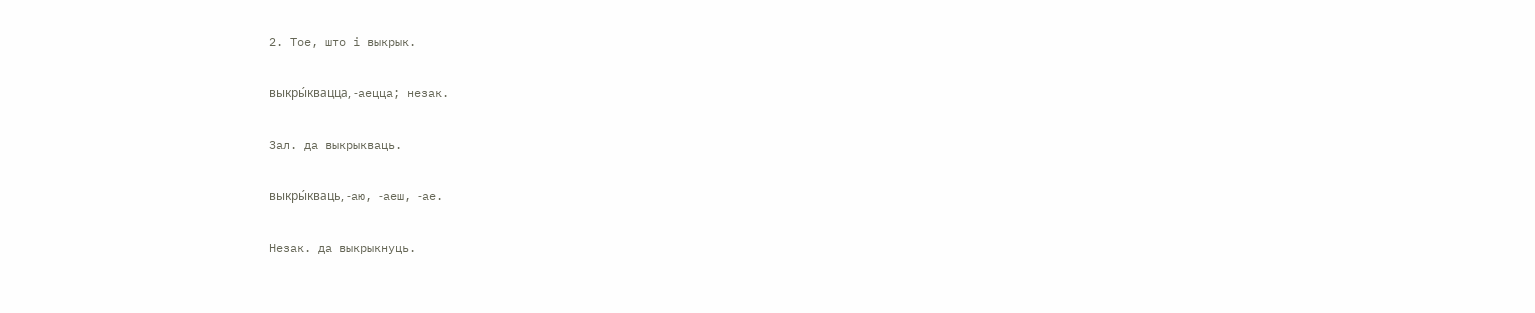2. Тое, што і выкрык.

выкры́квацца, ‑аецца; незак.

Зал. да выкрыкваць.

выкры́кваць, ‑аю, ‑аеш, ‑ае.

Незак. да выкрыкнуць.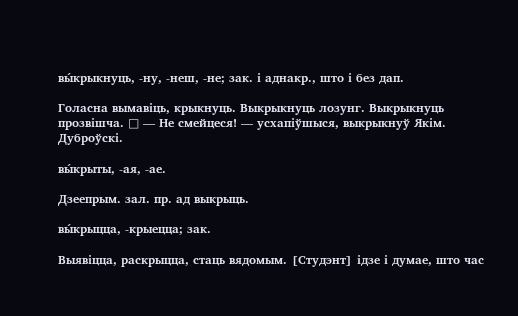вы́крыкнуць, ‑ну, ‑неш, ‑не; зак. і аднакр., што і без дап.

Голасна вымавіць, крыкнуць. Выкрыкнуць лозунг. Выкрыкнуць прозвішча. □ — Не смейцеся! — усхапіўшыся, выкрыкнуў Якім. Дуброўскі.

вы́крыты, ‑ая, ‑ае.

Дзеепрым. зал. пр. ад выкрыць.

вы́крыцца, ‑крыецца; зак.

Выявіцца, раскрыцца, стаць вядомым. [Студэнт] ідзе і думае, што час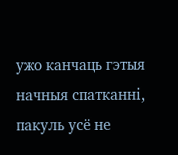ужо канчаць гэтыя начныя спатканні, пакуль усё не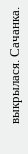выкрылася. Сачанка.